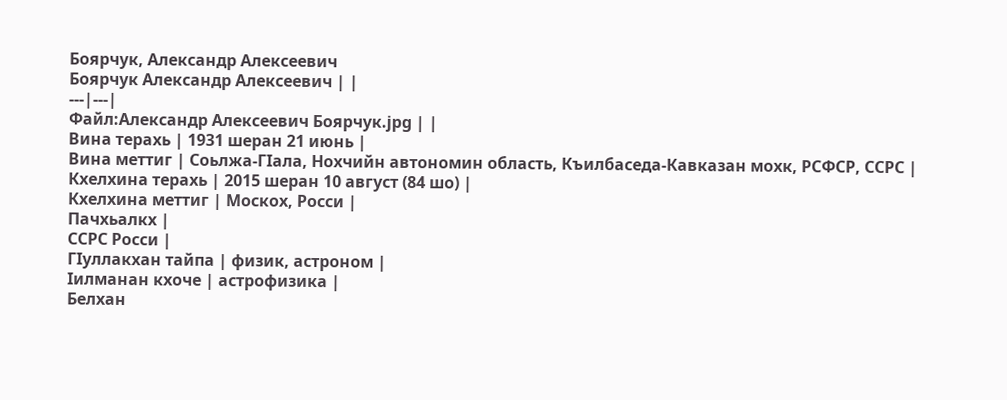Боярчук, Александр Алексеевич
Боярчук Александр Алексеевич | |
---|---|
Файл:Александр Алексеевич Боярчук.jpg | |
Вина терахь | 1931 шеран 21 июнь |
Вина меттиг | Соьлжа-ГӀала, Нохчийн автономин область, Къилбаседа-Кавказан мохк, РСФСР, ССРС |
Кхелхина терахь | 2015 шеран 10 август (84 шо) |
Кхелхина меттиг | Москох, Росси |
Пачхьалкх |
ССРС Росси |
ГӀуллакхан тайпа | физик, астроном |
Ӏилманан кхоче | астрофизика |
Белхан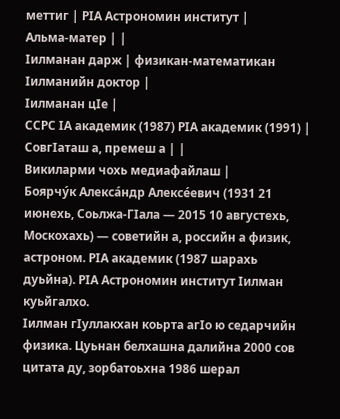меттиг | РӀА Астрономин институт |
Альма-матер | |
Ӏилманан дарж | физикан-математикан Ӏилманийн доктор |
Ӏилманан цӀе |
ССРС ӀА академик (1987) РӀА академик (1991) |
СовгӀаташ а, премеш а | |
Викиларми чохь медиафайлаш |
Боярчу́к Алекса́ндр Алексе́евич (1931 21 июнехь, Соьлжа-ГӀала — 2015 10 августехь, Москохахь) — советийн а, российн а физик, астроном. РӀА академик (1987 шарахь дуьйна). РӀА Астрономин институт Ӏилман куьйгалхо.
Ӏилман гӀуллакхан коьрта агӀо ю седарчийн физика. Цуьнан белхашна далийна 2000 сов цитата ду, зорбатоьхна 1986 шерал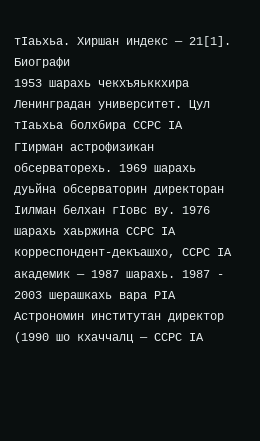тӀаьхьа. Хиршан индекс — 21[1].
Биографи
1953 шарахь чекхъяьккхира Ленинградан университет. Цул тӀаьхьа болхбира ССРС ӀА ГӀирман астрофизикан обсерваторехь. 1969 шарахь дуьйна обсерваторин директоран Ӏилман белхан гӀовс ву. 1976 шарахь хаьржина ССРС ӀА корреспондент-декъашхо, ССРС ӀА академик — 1987 шарахь. 1987 - 2003 шерашкахь вара РӀА Астрономин институтан директор (1990 шо кхаччалц — ССРС ӀА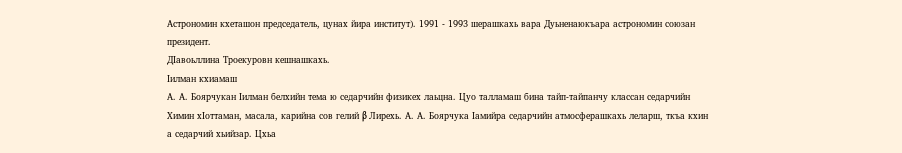Астрономин кхеташон председатель, цунах йира институт). 1991 - 1993 шерашкахь вара Дуьненаюкъара астрономин союзан президент.
ДӀавоьллина Троекуровн кешнашкахь.
Ӏилман кхиамаш
А. А. Боярчукан Ӏилман белхийн тема ю седарчийн физикех лаьцна. Цуо талламаш бина тайп-тайпанчу классан седарчийн Химин хӀоттаман, масала, карийна сов гелий β Лирехь. А. А. Боярчука Ӏамийра седарчийн атмосферашкахь леларш, ткъа кхин а седарчий хьийзар. Цхьа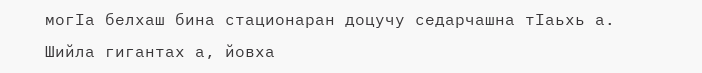могӀа белхаш бина стационаран доцучу седарчашна тӀаьхь а.
Шийла гигантах а, йовха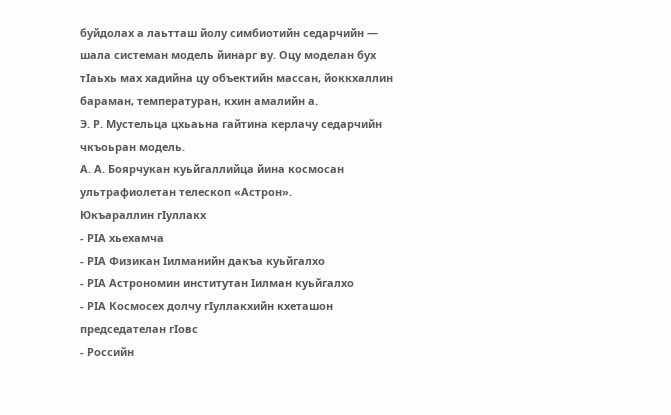буйдолах а лаьтташ йолу симбиотийн седарчийн — шала системан модель йинарг ву. Оцу моделан бух тӀаьхь мах хадийна цу объектийн массан, йоккхаллин бараман, температуран, кхин амалийн а.
Э. Р. Мустельца цхьаьна гайтина керлачу седарчийн чкъоьран модель.
А. А. Боярчукан куьйгаллийца йина космосан ультрафиолетан телескоп «Астрон».
Юкъараллин гӀуллакх
- РӀА хьехамча
- РӀА Физикан Ӏилманийн дакъа куьйгалхо
- РӀА Астрономин институтан Ӏилман куьйгалхо
- РӀА Космосех долчу гӀуллакхийн кхеташон председателан гӀовс
- Российн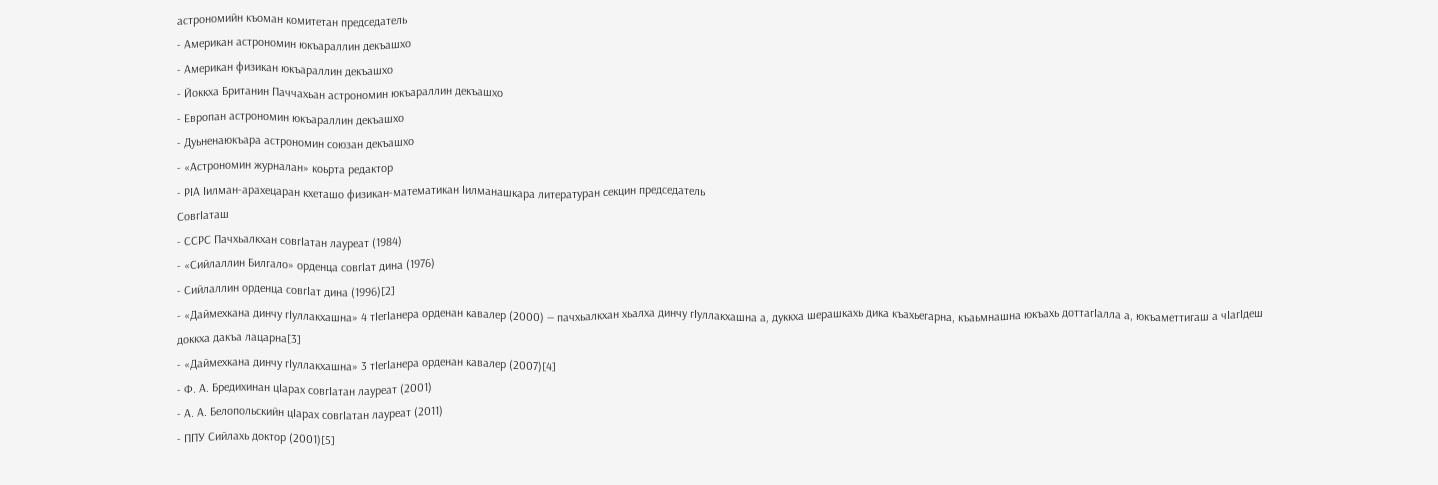астрономийн къоман комитетан председатель
- Американ астрономин юкъараллин декъашхо
- Американ физикан юкъараллин декъашхо
- Йоккха Британин Паччахьан астрономин юкъараллин декъашхо
- Европан астрономин юкъараллин декъашхо
- Дуьненаюкъара астрономин союзан декъашхо
- «Астрономин журналан» коьрта редактор
- РӀА Ӏилман-арахецаран кхеташо физикан-математикан Ӏилманашкара литературан секцин председатель
СовгӀаташ
- ССРС Пачхьалкхан совгӀатан лауреат (1984)
- «Сийлаллин Билгало» орденца совгӀат дина (1976)
- Сийлаллин орденца совгӀат дина (1996)[2]
- «Даймехкана динчу гӀуллакхашна» 4 тӀегӀанера орденан кавалер (2000) — пачхьалкхан хьалха динчу гӀуллакхашна а, дуккха шерашкахь дика къахьегарна, къаьмнашна юкъахь доттагӀалла а, юкъаметтигаш а чӀагӀдеш доккха дакъа лацарна[3]
- «Даймехкана динчу гӀуллакхашна» 3 тӀегӀанера орденан кавалер (2007)[4]
- Ф. А. Бредихинан цӀарах совгӀатан лауреат (2001)
- А. А. Белопольскийн цӀарах совгӀатан лауреат (2011)
- ППУ Сийлахь доктор (2001)[5]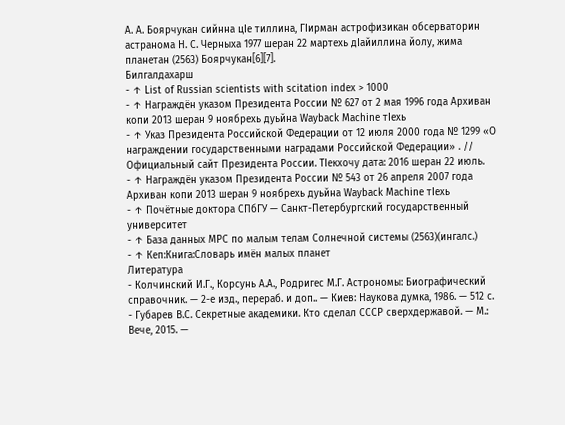А. А. Боярчукан сийнна цӀе тиллина, ГӀирман астрофизикан обсерваторин астранома Н. С. Черныха 1977 шеран 22 мартехь дӀайиллина йолу, жима планетан (2563) Боярчукан[6][7].
Билгалдахарш
- ↑ List of Russian scientists with scitation index > 1000
- ↑ Награждён указом Президента России № 627 от 2 мая 1996 года Архиван копи 2013 шеран 9 ноябрехь дуьйна Wayback Machine тӀехь
- ↑ Указ Президента Российской Федерации от 12 июля 2000 года № 1299 «О награждении государственными наградами Российской Федерации» . // Официальный сайт Президента России. ТӀекхочу дата: 2016 шеран 22 июль.
- ↑ Награждён указом Президента России № 543 от 26 апреля 2007 года Архиван копи 2013 шеран 9 ноябрехь дуьйна Wayback Machine тӀехь
- ↑ Почётные доктора СПбГУ — Санкт-Петербургский государственный университет
- ↑ База данных MPC по малым телам Солнечной системы (2563)(ингалс.)
- ↑ Кеп:Книга:Словарь имён малых планет
Литература
- Колчинский И.Г., Корсунь А.А., Родригес М.Г. Астрономы: Биографический справочник. — 2-е изд., перераб. и доп.. — Киев: Наукова думка, 1986. — 512 с.
- Губарев В.С. Секретные академики. Кто сделал СССР сверхдержавой. — М.: Вече, 2015. —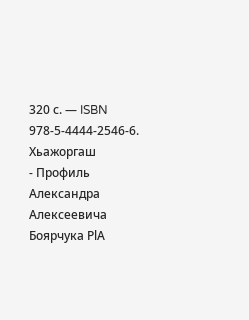320 с. — ISBN 978-5-4444-2546-6.
Хьажоргаш
- Профиль Александра Алексеевича Боярчука РlА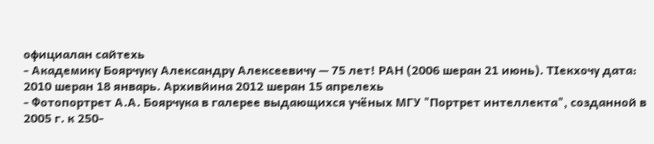официалан сайтехь
- Академику Боярчуку Александру Алексеевичу — 75 лет! РАН (2006 шеран 21 июнь). ТӀекхочу дата: 2010 шеран 18 январь. Архивйина 2012 шеран 15 апрелехь
- Фотопортрет А.А. Боярчука в галерее выдающихся учёных МГУ "Портрет интеллекта", созданной в 2005 г. к 250-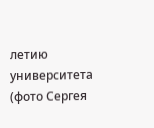летию университета (фото Сергея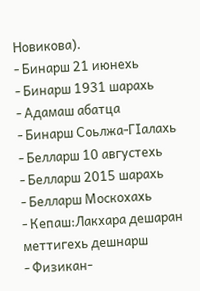Новикова).
- Бинарш 21 июнехь
- Бинарш 1931 шарахь
- Адамаш абатца
- Бинарш Соьлжа-ГӀалахь
- Белларш 10 августехь
- Белларш 2015 шарахь
- Белларш Москохахь
- Кепаш:Лакхара дешаран меттигехь дешнарш
- Физикан-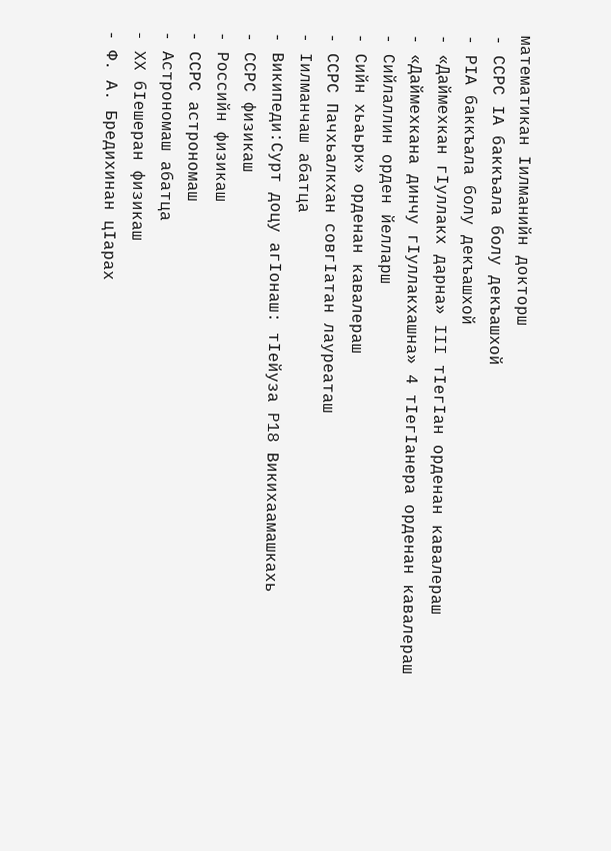математикан Ӏилманийн докторш
- ССРС ӀА баккъала болу декъашхой
- РӀА баккъала болу декъашхой
- «Даймехкан гӀуллакх дарна» III тӀегӀан орденан кавалераш
- «Даймехкана динчу гӀуллакхашна» 4 тӀегӀанера орденан кавалераш
- Сийлаллин орден йелларш
- Сийн хьаьрк» орденан кавалераш
- ССРС Пачхьалкхан совгӀатан лауреаташ
- Ӏилманчаш абатца
- Википеди:Сурт доцу агӀонаш: тӀейуза P18 Викихаамашкахь
- ССРС физикаш
- Российн физикаш
- ССРС астрономаш
- Астрономаш абатца
- XX бӀешеран физикаш
- Ф. А. Бредихинан цӀарах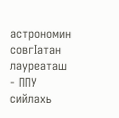астрономин совгӀатан лауреаташ
- ППУ сийлахь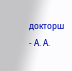докторш
- А. А.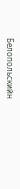Белопольскийн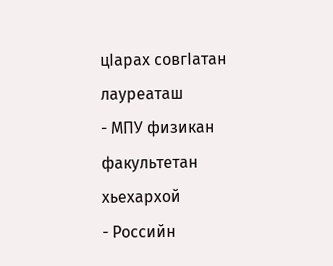цӀарах совгӀатан лауреаташ
- МПУ физикан факультетан хьехархой
- Российн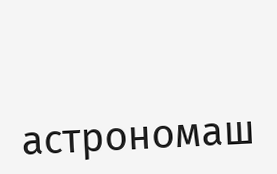астрономаш